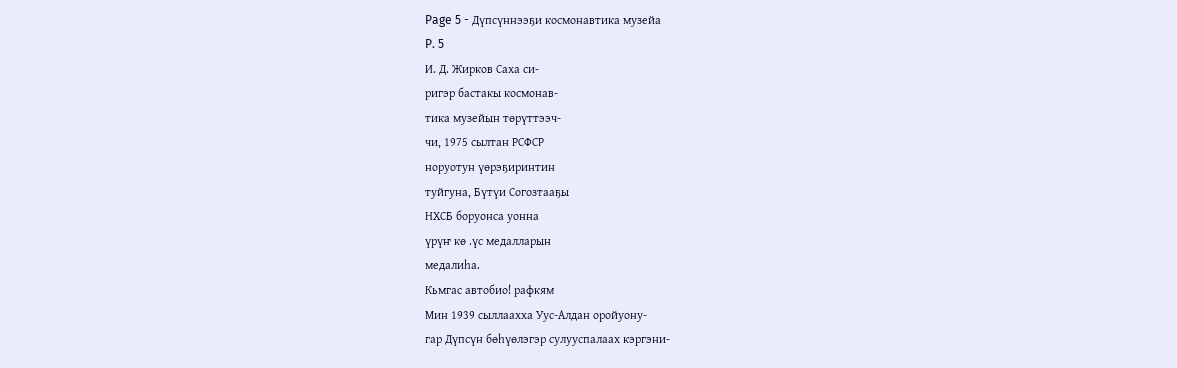Page 5 - Дүпсүннээҕи космонавтика музейа
P. 5
И. Д. Жирков Саха си-
ригэр бастакы космонав-
тика музейын төрүттээч-
чи, 1975 сылтан РСФСР
норуотун үөрэҕиринтин
туйгуна, Бүтүи Согозтааҕы
НХСБ боруонса уонна
үрүҥ кө .үс медалларын
медалиһа.
Кьмгас автобио! рафкям
Мин 1939 сыллаахха Уус-Алдан оройуону-
гар Дүпсүн бөһүөлэгэр сулууспалаах кэргэни-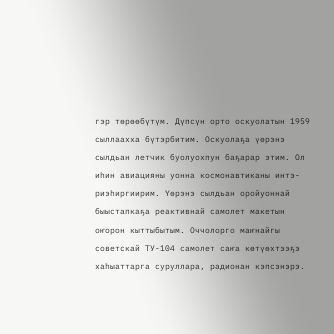гэр төрөөбүтүм. Дүпсүн орто оскуолатын 1959
сыллаахха бүтэрбитим. Оскуолаҕа үөрэнэ
сылдьан летчик буолуохпун баҕарар этим. Ол
иһин авиацияны уонна космонавтиканы интэ-
риэһиргиирим. Үөрэнэ сылдьан оройуоннай
быыстапкаҕа реактивнай самолет макетын
оҥорон кыттыбытым. Оччолорго маҥнайгы
советскай ТУ-104 самолет саҥа көтүөхтээҕэ
хаһыаттарга суруллара, радионан кэпсэнэрэ.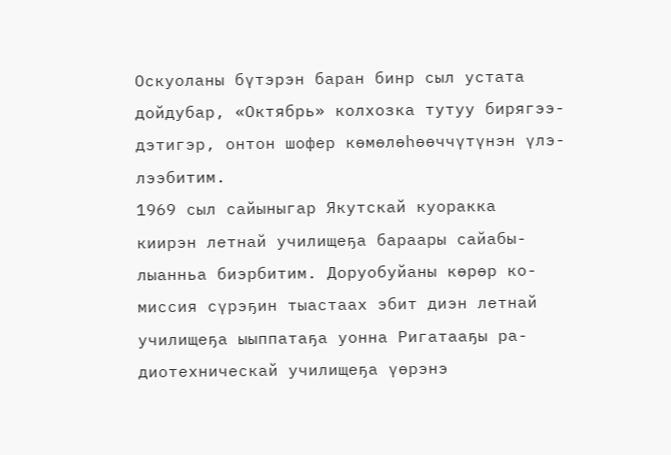Оскуоланы бүтэрэн баран бинр сыл устата
дойдубар, «Октябрь» колхозка тутуу бирягээ-
дэтигэр, онтон шофер көмөлөһөөччүтүнэн үлэ-
лээбитим.
1969 сыл сайыныгар Якутскай куоракка
киирэн летнай училищеҕа бараары сайабы-
лыанньа биэрбитим. Доруобуйаны көрөр ко-
миссия сүрэҕин тыастаах эбит диэн летнай
училищеҕа ыыппатаҕа уонна Ригатааҕы ра-
диотехническай училищеҕа үөрэнэ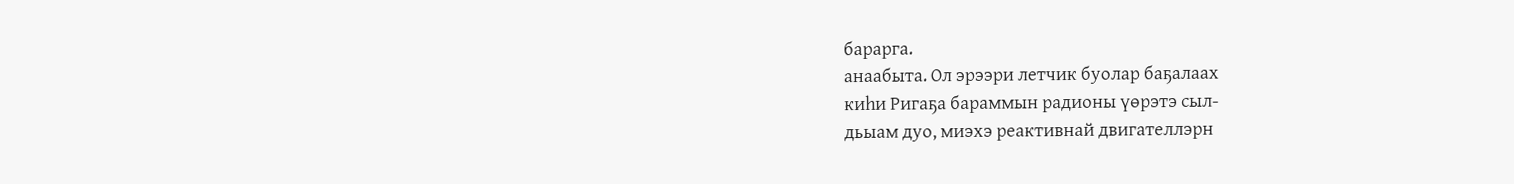барарга.
анаабыта. Ол эрээри летчик буолар баҕалаах
киһи Ригаҕа бараммын радионы үөрэтэ сыл-
дьыам дуо, миэхэ реактивнай двигателлэрн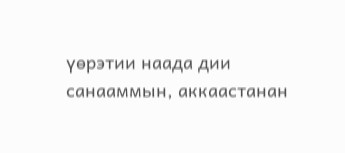үөрэтии наада дии санааммын, аккаастанан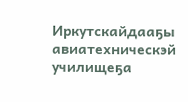Иркутскайдааҕы авиатехническэй училищеҕа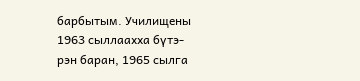барбытым. Училищены 1963 сыллаахха бүтэ-
рэн баран, 1965 сылга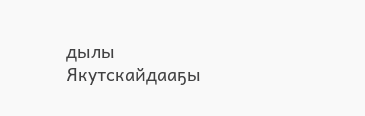дылы Якутскайдааҕы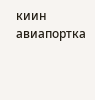киин авиапортка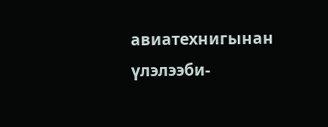авиатехнигынан үлэлээби-